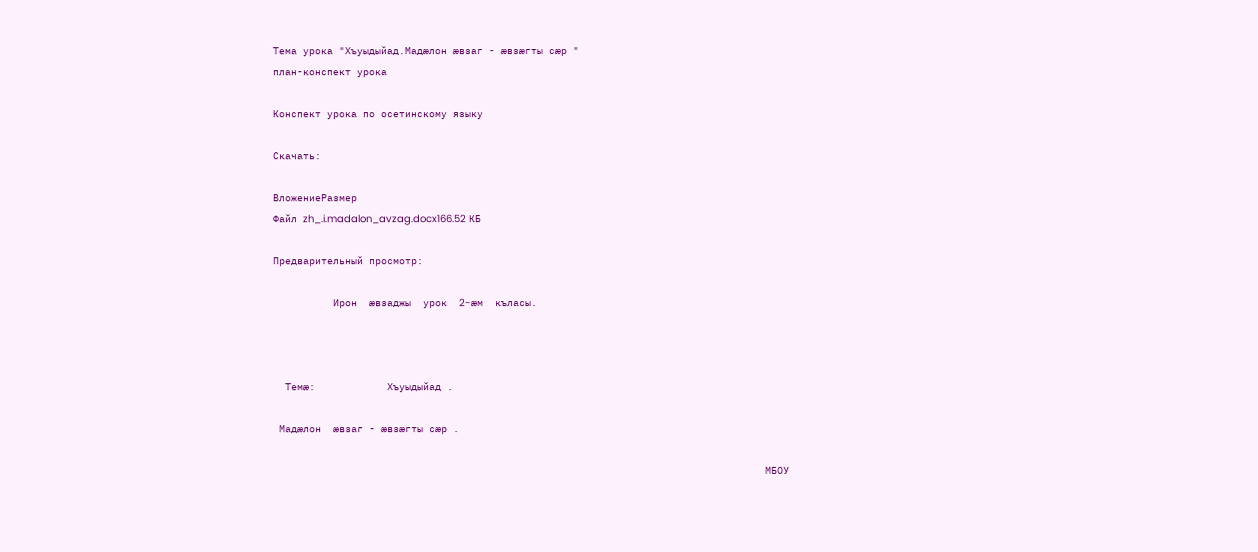Тема урока "Хъуыдыйад.Мадæлон æвзаг - æвзæгты сæр "
план-конспект урока

Конспект урока по осетинскому языку

Скачать:

ВложениеРазмер
Файл zh_.i.madalon_avzag.docx166.52 КБ

Предварительный просмотр:

          Ирон  æвзаджы  урок  2-æм  къласы.



  Темæ:            Хъуыдыйад .

 Мадæлон  æвзаг - æвзæгты сæр .

                                                                                  МБОУ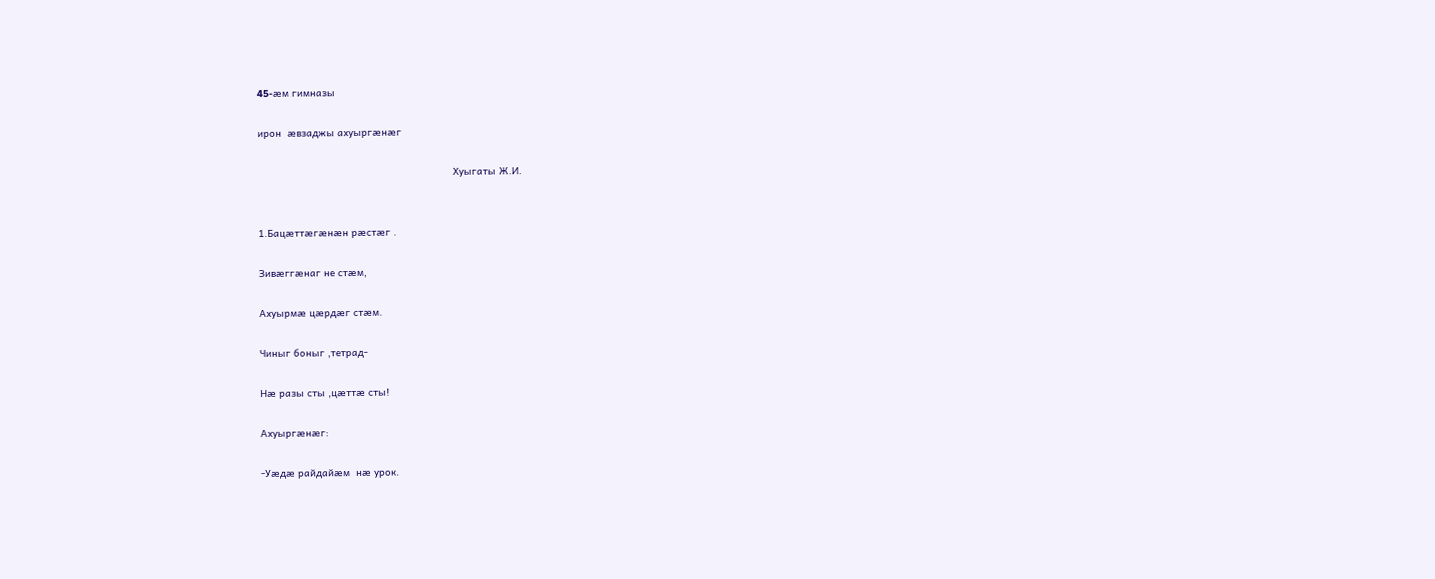45-æм гимназы

ирон  æвзаджы ахуыргæнæг

                                                                 Хуыгаты Ж.И.


1.Бацæттæгæнæн рæстæг .

Зивæггæнаг не стæм,

Ахуырмæ цæрдæг стæм.

Чиныг боныг ,тетрад-

Нæ разы сты ,цæттæ сты!

Ахуыргæнæг:

-Уæдæ райдайæм  нæ урок.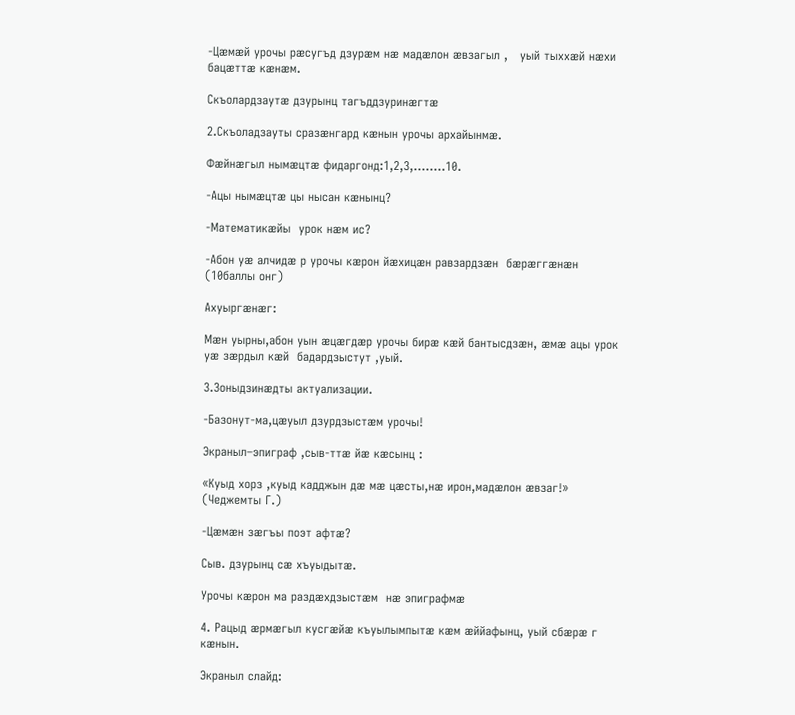-Цæмæй урочы рæсугъд дзурæм нæ мадæлон æвзагыл ,   уый тыххæй нæхи бацæттæ кæнæм.

Скъолардзаутæ дзурынц тагъддзуринæгтæ

2.Скъоладзауты сразæнгард кæнын урочы архайынмæ.

Фæйнæгыл нымæцтæ фидаргонд:1,2,3,……..10.

-Ацы нымæцтæ цы нысан кæнынц?

-Математикæйы  урок нæм ис?

-Абон уæ алчидæ р урочы кæрон йæхицæн равзардзæн  бæрæггæнæн (10баллы онг)

Ахуыргæнæг:

Мæн уырны,абон уын æцæгдæр урочы бирæ кæй бантысдзæн, æмæ ацы урок уæ зæрдыл кæй  бадардзыстут ,уый.

3.Зоныдзинæдты актуализации.

-Базонут-ма,цæуыл дзурдзыстæм урочы!

Экраныл–эпиграф ,сыв-ттæ йæ кæсынц :

«Куыд хорз ,куыд кадджын дæ мæ цæсты,нæ ирон,мадæлон æвзаг!» (Чеджемты Г.)

-Цæмæн зæгъы поэт афтæ?

Сыв. дзурынц сæ хъуыдытæ.

Урочы кæрон ма раздæхдзыстæм  нæ эпиграфмæ

4. Рацыд æрмæгыл кусгæйæ къуылымпытæ кæм æййафынц, уый сбæрæ г кæнын.

Экраныл слайд: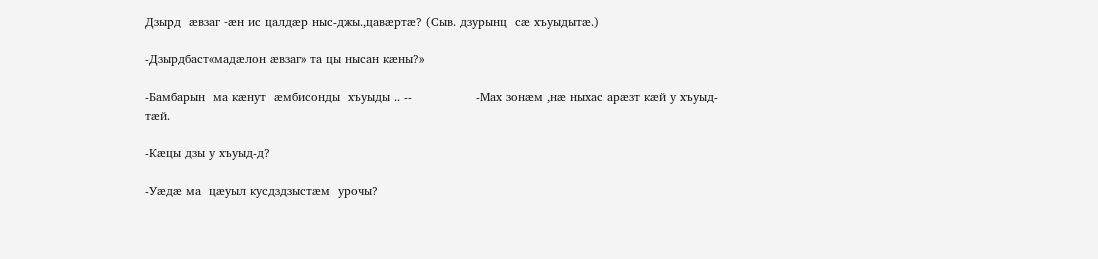Дзырд  æвзаг -æн ис цалдæр ныс-джы.,цавæртæ? (Сыв. дзурынц  сæ хъуыдытæ.)

-Дзырдбаст«мадæлон æвзаг» та цы нысан кæны?»

-Бамбарын  ма кæнут  æмбисонды  хъуыды .. --                -Мах зонæм ,нæ ныхас арæзт кæй у хъуыд-тæй.

-Кæцы дзы у хъуыд-д?

-Уæдæ ма  цæуыл кусдздзыстæм  урочы?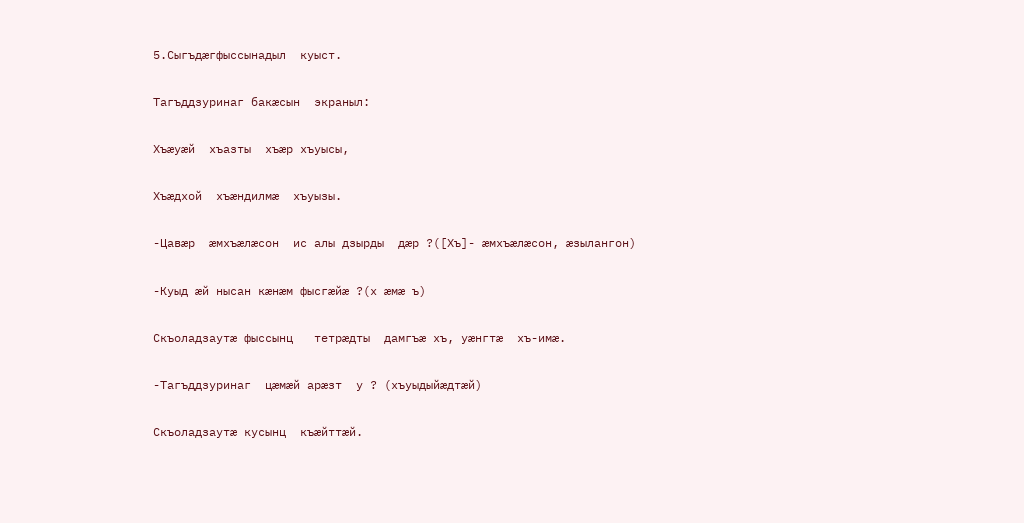5.Сыгъдæгфыссынадыл  куыст.

Тагъддзуринаг бакæсын  экраныл:

Хъæуæй  хъазты  хъæр хъуысы,

Хъæдхой  хъæндилмæ  хъуызы.

-Цавæр  æмхъæлæсон  ис алы дзырды  дæр ?([Хъ]- æмхъæлæсон, æзылангон)

-Куыд æй нысан кæнæм фысгæйæ ?(х æмæ ъ)

Скъоладзаутæ фыссынц   тетрæдты  дамгъæ хъ, уæнгтæ  хъ-имæ.

-Тагъддзуринаг  цæмæй арæзт  у ? (хъуыдыйæдтæй)

Скъоладзаутæ кусынц  къæйттæй.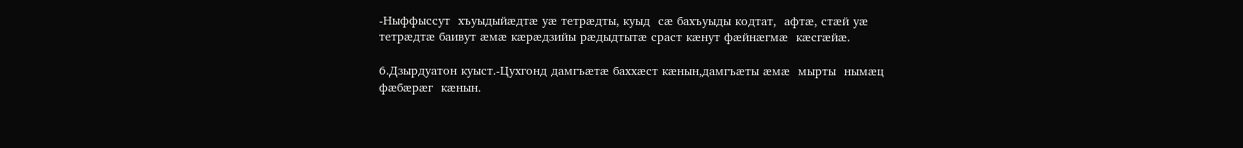-Ныффыссут  хъуыдыйæдтæ уæ тетрæдты, куыд  сæ бахъуыды кодтат,  афтæ, стæй уæ тетрæдтæ баивут æмæ кæрæдзийы рæдыдтытæ сраст кæнут фæйнæгмæ  кæсгæйæ.

6.Дзырдуатон куыст.-Цухгонд дамгъæтæ баххæст кæнын,дамгъæты æмæ  мырты  нымæц  фæбæрæг  кæнын.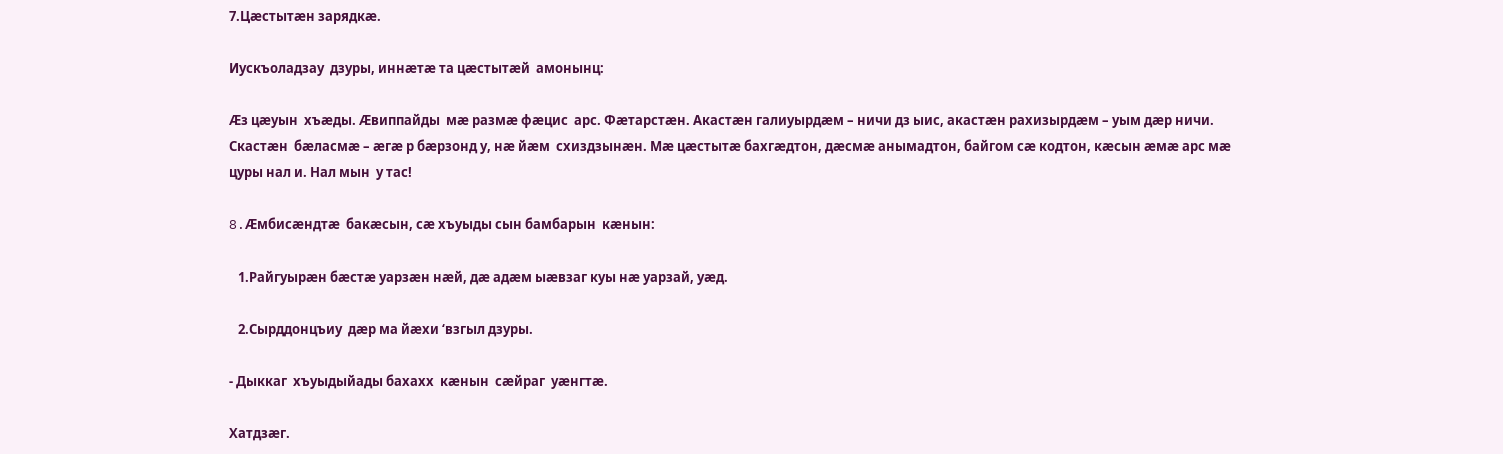7.Цæстытæн зарядкæ.

Иускъоладзау  дзуры, иннæтæ та цæстытæй  амонынц:

Æз цæуын  хъæды. Æвиппайды  мæ размæ фæцис  арс. Фæтарстæн. Акастæн галиуырдæм – ничи дз ыис, акастæн рахизырдæм – уым дæр ничи. Скастæн  бæласмæ – æгæ р бæрзонд у, нæ йæм  схиздзынæн. Мæ цæстытæ бахгæдтон, дæсмæ анымадтон, байгом сæ кодтон, кæсын æмæ арс мæ цуры нал и. Нал мын  у тас!

8.Æмбисæндтæ  бакæсын, сæ хъуыды сын бамбарын  кæнын:

   1.Райгуырæн бæстæ уарзæн нæй, дæ адæм ыæвзаг куы нæ уарзай, уæд.

   2.Сырддонцъиу  дæр ма йæхи ‘взгыл дзуры.

- Дыккаг  хъуыдыйады бахахх  кæнын  сæйраг  уæнгтæ.

Хатдзæг.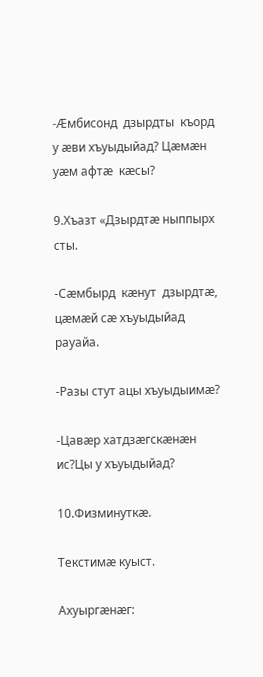-Æмбисонд  дзырдты  къорд у æви хъуыдыйад? Цæмæн уæм афтæ  кæсы?

9.Хъазт «Дзырдтæ ныппырх сты.

-Сæмбырд  кæнут  дзырдтæ, цæмæй сæ хъуыдыйад рауайа.

-Разы стут ацы хъуыдыимæ?

-Цавæр хатдзæгскæнæн  ис?Цы у хъуыдыйад?

10.Физминуткæ.

Текстимæ куыст.

Ахуыргæнæг: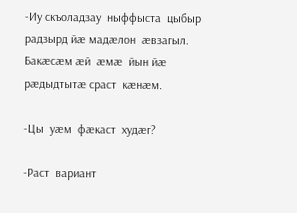-Иу скъоладзау  ныффыста  цыбыр  радзырд йæ мадæлон  æвзагыл. Бакæсæм æй  æмæ  йын йæ  рæдыдтытæ сраст  кæнæм.

-Цы  уæм  фæкаст  худæг?

-Раст  вариант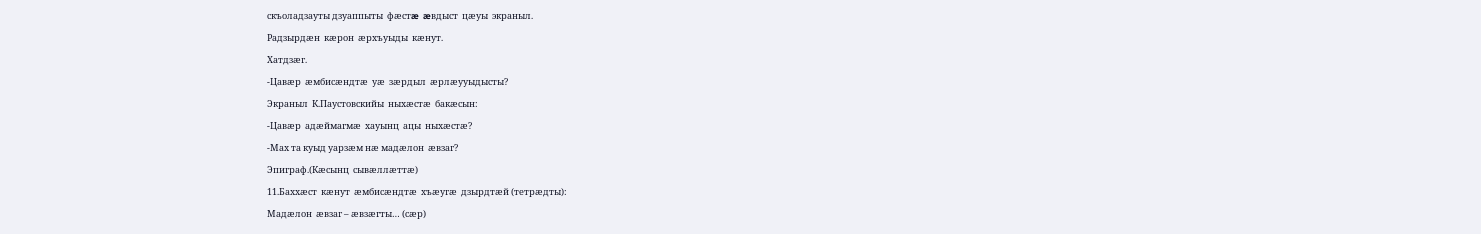скъоладзауты дзуаппыты  фæстæ  æвдыст  цæуы  экраныл.

Радзырдæн  кæрон  æрхъуыды  кæнут.

Хатдзæг.

-Цавæр  æмбисæндтæ  уæ  зæрдыл  æрлæууыдысты?

Экраныл  К.Паустовскийы  ныхæстæ  бакæсын:

-Цавæр  адæймагмæ  хауынц  ацы  ныхæстæ?

-Мах та куыд уарзæм нæ мадæлон  æвзаг?

Эпиграф.(Кæсынц  сывæллæттæ)

11.Баххæст  кæнут  æмбисæндтæ  хъæугæ  дзырдтæй (тетрæдты):

Мадæлон  æвзаг – æвзæгты… (сæр)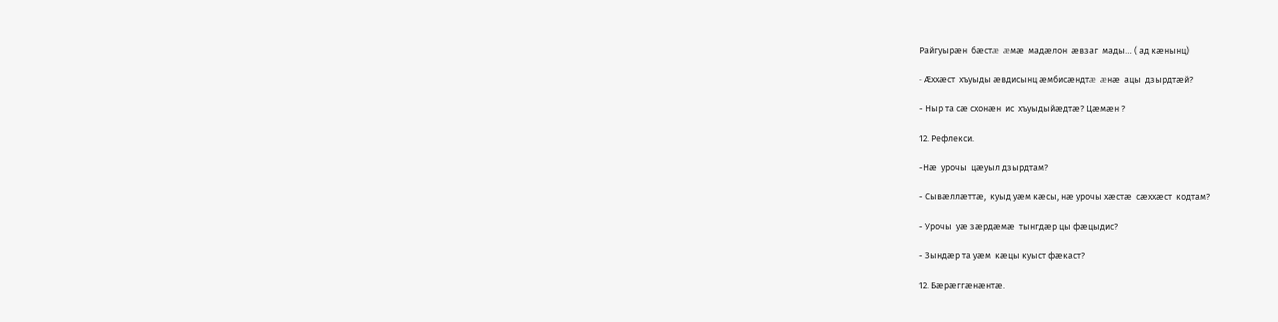Райгуырæн  бæстæ  æмæ  мадæлон  æвзаг  мады… ( ад кæнынц)

- Æххæст  хъуыды æвдисынц æмбисæндтæ  æнæ  ацы  дзырдтæй?

- Ныр та сæ схонæн  ис  хъуыдыйæдтæ? Цæмæн ?

12. Рефлекси.

-Нæ  урочы  цæуыл дзырдтам?

- Сывæллæттæ,  куыд уæм кæсы, нæ урочы хæстæ  сæххæст  кодтам?

- Урочы  уæ зæрдæмæ  тынгдæр цы фæцыдис?

- Зындæр та уæм  кæцы куыст фæкаст?

12. Бæрæггæнæнтæ.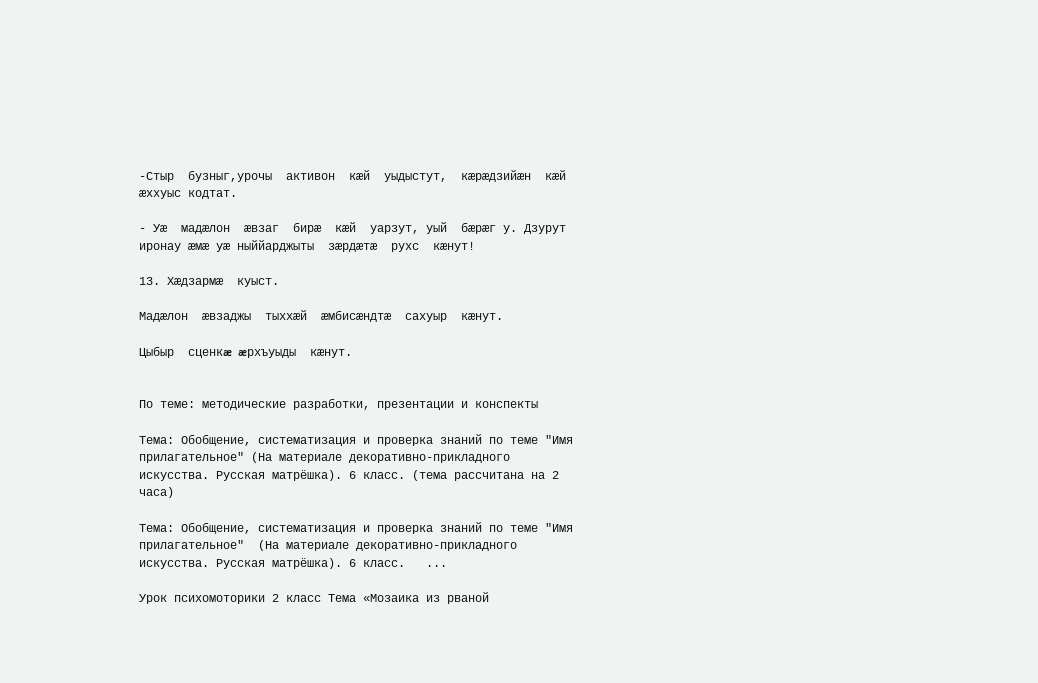-Стыр  бузныг,урочы  активон  кæй  уыдыстут,  кæрæдзийæн  кæй   æххуыс кодтат.

- Уæ  мадæлон  æвзаг  бирæ  кæй  уарзут, уый  бæрæг у. Дзурут иронау æмæ уæ ныййарджыты  зæрдæтæ  рухс  кæнут!

13. Хæдзармæ  куыст.

Мадæлон  æвзаджы  тыххæй  æмбисæндтæ  сахуыр  кæнут.

Цыбыр  сценкæ  æрхъуыды  кæнут.


По теме: методические разработки, презентации и конспекты

Тема: Обобщение, систематизация и проверка знаний по теме "Имя прилагательное" (На материале декоративно-прикладного искусства. Русская матрёшка). 6 класс. (тема рассчитана на 2 часа)

Тема: Обобщение, систематизация и проверка знаний по теме "Имя прилагательное"  (На материале декоративно-прикладного искусства. Русская матрёшка). 6 класс.   ...

Урок психомоторики 2 класс Тема «Мозаика из рваной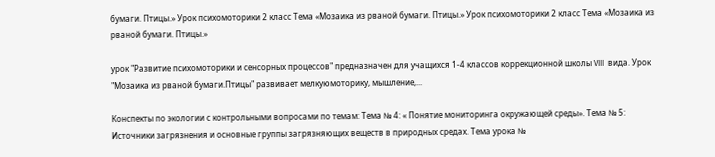бумаги. Птицы.» Урок психомоторики 2 класс Тема «Мозаика из рваной бумаги. Птицы.» Урок психомоторики 2 класс Тема «Мозаика из рваной бумаги. Птицы.»

урок "Развитие психомоторики и сенсорных процессов" предназначен для учащихся 1-4 классов коррекционной школы VIII  вида. Урок "Мозаика из рваной бумаги.Птицы" развивает мелкуюмоторику, мышление,...

Конспекты по экологии с контрольными вопросами по темам: Тема № 4: « Понятие мониторинга окружающей среды». Тема № 5: Источники загрязнения и основные группы загрязняющих веществ в природных средах. Тема урока №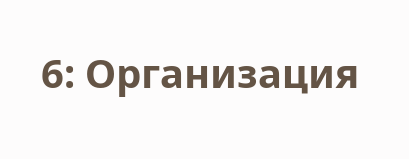6: Организация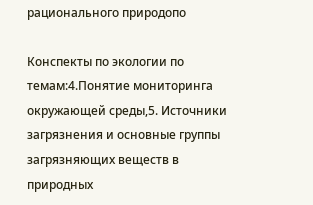рационального природопо

Конспекты по экологии по темам:4.Понятие мониторинга окружающей среды,5. Источники загрязнения и основные группы загрязняющих веществ в природных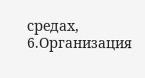средах, 6.Организация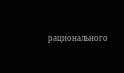рационального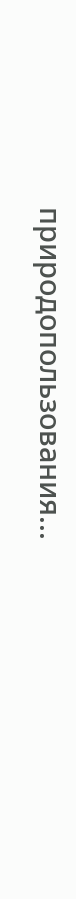природопользования...